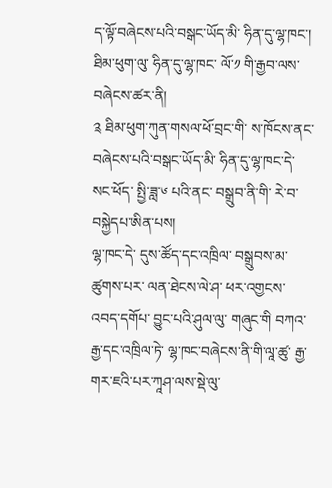ད་ལྟོ་བཞེངས་པའི་བསྒང་ཡོད་མི་ ཧིན་དུ་ལྷ་ཁང་།
ཐིམ་ཕུག་ལུ་ ཧིན་དུ་ལྷ་ཁང་ ལོ་༡ གི་རྒྱབ་ལས་ བཞེངས་ཚར་ནི།
༉ ཐིམ་ཕུག་ཀུན་གསལ་ཕོ་བྲང་གི་ ས་ཁོངས་ནང་ བཞེངས་པའི་བསྒང་ཡོད་མི་ ཧིན་དུ་ལྷ་ཁང་དེ་ སང་ཕོད་ སྤྱི་ཟླ་༦ པའི་ནང་ བསྒྲུབ་ནི་གི་ རེ་བ་བསྐྱེདཔ་ཨིན་པས།
ལྷ་ཁང་དེ་ དུས་ཚོད་དང་འཁྲིལ་ བསྒྲུབས་མ་ཚུགས་པར་ ལན་ཐེངས་ལེ་ཤ་ ཕར་འགྱངས་འབད་དགོཔ་ བྱུང་པའི་ཤུལ་ལུ་ གཞུང་གི བཀའ་རྒྱ་དང་འཁྲིལ་ཏེ་ ལྷ་ཁང་བཞེངས་ནི་གི་ལཱ་ཚུ་ རྒྱ་གར་ཇའི་པར་ཀཱཤ་ལས་སྡེ་ལུ་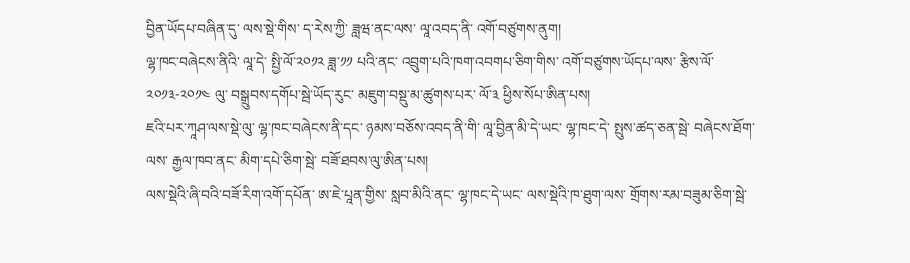བྱིན་ཡོདཔ་བཞིན་དུ་ ལས་སྡེ་གིས་ ད་རེས་ཀྱི་ ཟླཝ་ནང་ལས་ ལཱ་འབད་ནི་ འགོ་བཙུགས་ནུག།
ལྷ་ཁང་བཞེངས་ནིའི་ ལཱ་དེ་ སྤྱི་ལོ་༢༠༡༢ ཟླ་༡༡ པའི་ནང་ འབྲུག་པའི་ཁག་འབགཔ་ཅིག་གིས་ འགོ་བཙུགས་ཡོདཔ་ལས་ རྩིས་ལོ་༢༠༡༣-༢༠༡༤ ལུ་ བསྒྲུབས་དགོཔ་སྦེ་ཡོད་རུང་ མཇུག་བསྡུ་མ་ཚུགས་པར་ ལོ་༣ ཕྱིས་སོཔ་ཨིན་པས།
ཇའི་པར་ཀཱཤ་ལས་སྡེ་ལུ་ ལྷ་ཁང་བཞེངས་ནི་དང་ ཉམས་བཅོས་འབད་ནི་གི་ ལཱ་བྱིན་མི་དེ་ཡང་ ལྷ་ཁང་དེ་ སྤུས་ཚད་ཅན་སྦེ་ བཞེངས་ཐོག་ལས་ རྒྱལ་ཁབ་ནང་ མིག་དཔེ་ཅིག་སྦེ་ བཟོ་ཐབས་ལུ་ཨིན་པས།
ལས་སྡེའི་ཞི་བའི་བཟོ་རིག་འགོ་དཔོན་ ཨ་ཇེ་པཱན་གྱིས་ སླབ་མིའི་ནང་ ལྷ་ཁང་དེ་ཡང་ ལས་སྡེའི་ཁ་ཐུག་ལས་ གྲོགས་རམ་བཟུམ་ཅིག་སྦེ་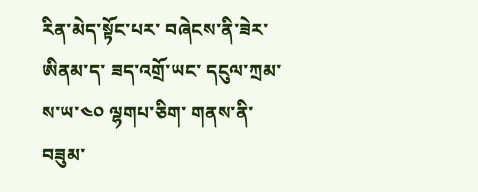རིན་མེད་སྟོང་པར་ བཞེངས་ནི་ཟེར་ཨིནམ་ད་ ཟད་འགྲོ་ཡང་ དངུལ་ཀྲམ་ས་ཡ་༤༠ ལྷགཔ་ཅིག་ གནས་ནི་བཟུམ་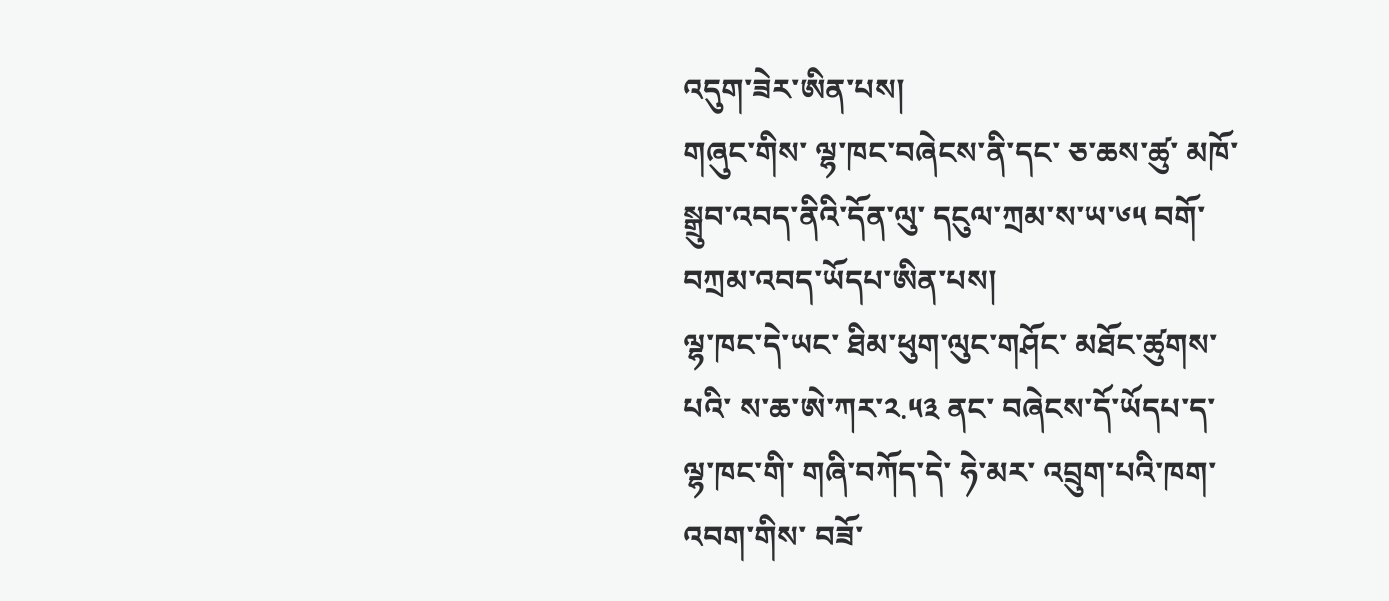འདུག་ཟེར་ཨིན་པས།
གཞུང་གིས་ ལྷ་ཁང་བཞེངས་ནི་དང་ ཅ་ཆས་ཚུ་ མཁོ་སྒྲུབ་འབད་ནིའི་དོན་ལུ་ དངུལ་ཀྲམ་ས་ཡ་༦༥ བགོ་བཀྲམ་འབད་ཡོདཔ་ཨིན་པས།
ལྷ་ཁང་དེ་ཡང་ ཐིམ་ཕུག་ལུང་གཤོང་ མཐོང་ཚུགས་པའི་ ས་ཆ་ཨེ་ཀར་༢.༥༣ ནང་ བཞེངས་དོ་ཡོདཔ་ད་ ལྷ་ཁང་གི་ གཞི་བཀོད་དེ་ ཧེ་མར་ འབྲུག་པའི་ཁག་འབག་གིས་ བཟོ་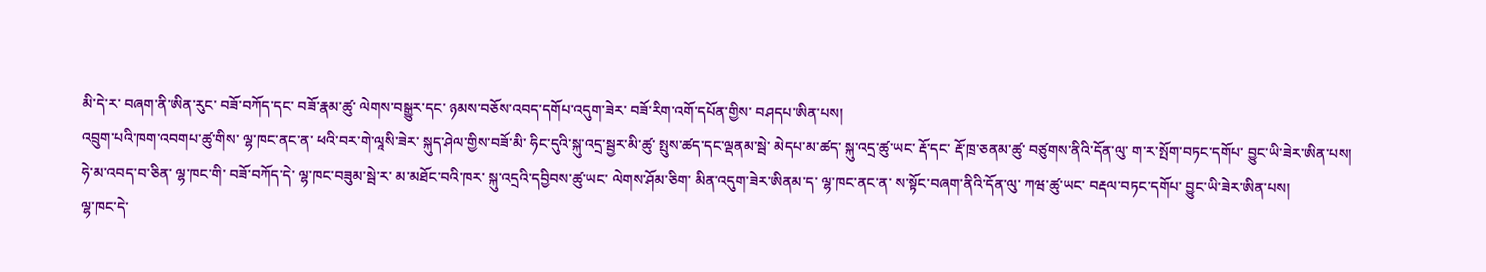མི་དེ་ར་ བཞག་ནི་ཨིན་རུང་ བཟོ་བཀོད་དང་ བཟོ་རྣམ་ཚུ་ ལེགས་བསྒྱུར་དང་ ཉམས་བཅོས་འབད་དགོཔ་འདུག་ཟེར་ བཟོ་རིག་འགོ་དཔོན་གྱིས་ བཤདཔ་ཨིན་པས།
འབྲུག་པའི་ཁག་འབགཔ་ཚུ་གིས་ ལྷ་ཁང་ནང་ན་ ཕའི་བར་གེ་ལཱསི་ཟེར་ སྐུད་ཤེལ་གྱིས་བཟོ་མི་ ཧིང་དུའི་སྐུ་འདྲ་སྦྱར་མི་ཚུ་ སྤུས་ཚད་དང་ལྡནམ་སྦེ་ མེདཔ་མ་ཚད་ སྐུ་འདྲ་ཚུ་ཡང་ རྡོ་དང་ རྡོ་ཁྲ་ཅནམ་ཚུ་ བཙུགས་ནིའི་དོན་ལུ་ ག་ར་སྤོག་བཏང་དགོཔ་ བྱུང་ཡི་ཟེར་ཨིན་པས།
ཧེ་མ་འབད་བ་ཅིན་ ལྷ་ཁང་གི་ བཟོ་བཀོད་དེ་ ལྷ་ཁང་བཟུམ་སྦེ་ར་ མ་མཐོང་བའི་ཁར་ སྐུ་འདྲའི་དབྱིབས་ཚུ་ཡང་ ལེགས་ཤོམ་ཅིག་ མིན་འདུག་ཟེར་ཨིནམ་ད་ ལྷ་ཁང་ནང་ན་ ས་སྟོང་བཞག་ནིའི་དོན་ལུ་ ཀཝ་ཚུ་ཡང་ བརྡལ་བཏང་དགོཔ་ བྱུང་ཡི་ཟེར་ཨིན་པས།
ལྷ་ཁང་དེ་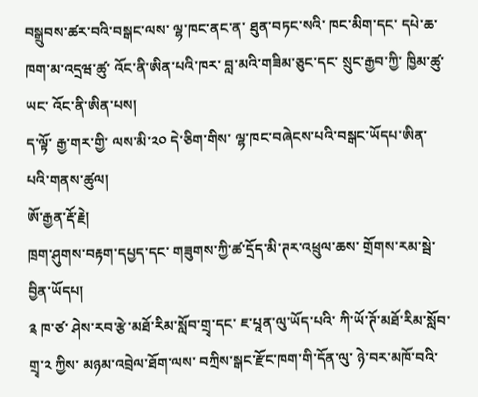བསྒྲུབས་ཚར་བའི་བསྒང་ལས་ ལྷ་ཁང་ནང་ན་ ཐུན་བཏང་སའི་ ཁང་མིག་དང་ དཔེ་ཆ་ཁག་མ་འདྲཝ་ཚུ་ འོང་ནི་ཨིན་པའི་ཁར་ བླ་མའི་གཟིམ་ཅུང་དང་ སྲུང་རྒྱབ་ཀྱི་ ཁྱིམ་ཚུ་ཡང་ འོང་ནི་ཨིན་པས།
ད་ལྟོ་ རྒྱ་གར་གྱི་ ལས་མི་༢༠ དེ་ཅིག་གིས་ ལྷ་ཁང་བཞེངས་པའི་བསྒང་ཡོདཔ་ཨིན་པའི་གནས་ཚུལ།
ཨོ་རྒྱན་རྡོ་རྗེ།
ཁྲག་ཤུགས་བརྟག་དཔྱད་དང་ གཟུགས་ཀྱི་ཚ་དྲོད་མི་ཊར་འཕྲུལ་ཆས་ གྲོགས་རམ་སྦེ་བྱིན་ཡོདཔ།
༉ ཁ་ཙ་ ཤེས་རབ་རྩེ་མཐོ་རིམ་སློབ་གྲྭ་དང་ ཇ་པཱན་ལུ་ཡོད་པའི་ ཀི་ཡོ་ཊོ་མཐོ་རིམ་སློབ་གྲྭ་༢ ཀྱིས་ མཉམ་འབྲེལ་ཐོག་ལས་ བཀྲིས་སྒང་རྫོང་ཁག་གི་དོན་ལུ་ ཉེ་བར་མཁོ་བའི་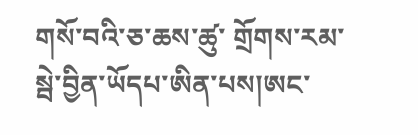གསོ་བའི་ཅ་ཆས་ཚུ་ གྲོགས་རམ་སྦེ་བྱིན་ཡོདཔ་ཨིན་པས།ཨང་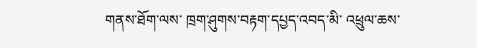གནས་ཐོག་ལས་ ཁྲག་ཤུགས་བརྟག་དཔྱད་འབད་མི་ འཕྲུལ་ཆས་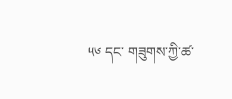༥༦ དང་ གཟུགས་ཀྱི་ཚ་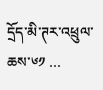དྲོད་མི་ཊར་འཕྲུལ་ཆས་༦༡ …